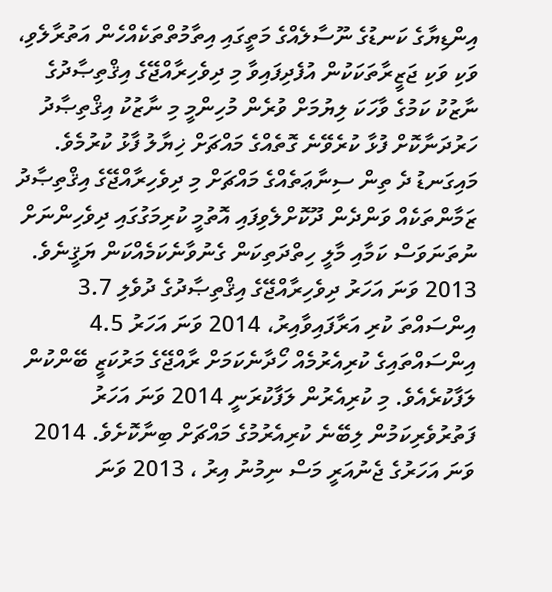އިންޑިޔާގެ ކަނޑުގެ ނޫސާލެއްގެ މަތީގައި އިތާމުތްތަކެއްހެން އަތުރާލެވި، ވަކި ވަކި ޖަޒީރާތަކަކުން އުފެދިފައިވާ މި ދިވެހިރާއްޖޭގެ އިޤްތިޞާދުގެ ނާޒުކު ކަމުގެ ވާހަކަ ލިޔުމަށް ވުރެން މުހިންމީ މި ނާޒުކު އިޤްތިޞާދު ހަރުދަނާކޮށް ފުޅާ ކުރެވޭނެ ގޮތެއްގެ މައްޗަށް ޚިޔާލު ފާޅު ކުރުމެވެ. މައިގަނޑު ދެ ތިން ސިނާޢަތެއްގެ މައްޗަށް މި ދިވެހިރާއްޖޭގެ އިޤްތިޞާދު ޒަމާންތަކެއް ވަންދެން ދޫކޮށްލެވިފައި އޮތުމީ ކުރިމަގުގައި ދިވެހިންނަށް ނުތަނަވަސް ކަމާއި މާލީ ހިތްދަތިކަން ގެނުވާނެކަމެއްކަން ޔަޤީނެވެ.
2013 ވަނަ އަހަރު ދިވެހިރާއްޖޭގެ އިޤްތިޞާދުގެ ދުވެލި 3.7 އިންސައްތަ ކުރި އަރާފައިވާއިރު، 2014 ވަނަ އަހަރު 4.5 އިންސައްތައިގެ ކުރިއެރުމެއް ހޯދާނެކަމަށް ރާއްޖޭގެ މަރުކަޒީ ބޭންކުން ލަފާކުރެއެވެ. މި ކުރިއެރުން ލަފާކުރަނީ 2014 ވަނަ އަހަރު ފަތުރުވެރިކަމުން ލިބޭނެ ކުރިއެރުމުގެ މައްޗަށް ބިނާކޮށެވެ. 2014 ވަނަ އަހަރުގެ ޖެނުއަރީ މަސް ނިމުނު އިރު ، 2013 ވަނަ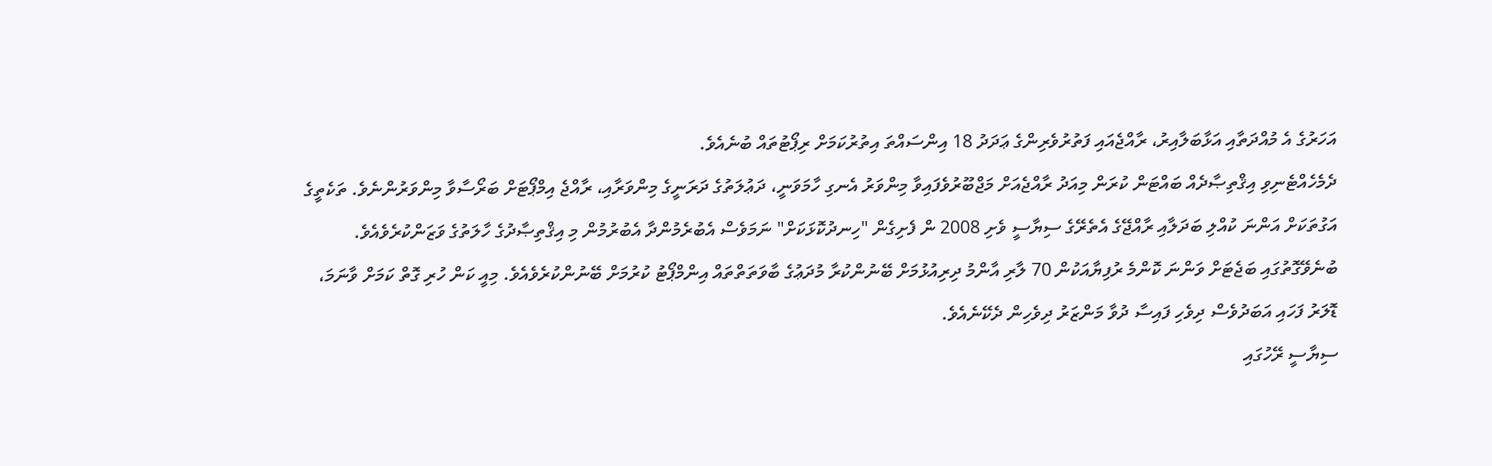އަހަރުގެ އެ މުއްދަތާއި އަޅާބަލާއިރު، ރާއްޖެއައި ފަތުރުވެރިންގެ ޢަދަދު 18 އިންސައްތަ އިތުރުކަމަށް ރިޕޯޓުތައް ބުނެއެވެ.
ދެމެހެއްޓެނިވި އިޤްތިޞާދެއް ބައްޓަން ކުރަން މިއަދު ރާއްޖެއަށް މަޖްބޫރުވެފައިވާ މިންވަރު އެނގި ހާމަވަނީ، ދަޢުލަތުގެ ދަރަނީގެ މިންވަރާއި، ރާއްޖެ އިމްޕޯޓަށް ބަރޯސާވާ މިންވަރުންނެވެ. ތަކެތީގެ އަގުތަކަށް އަންނަ ކުއްލި ބަދަލާއި ރާއްޖޭގެ އެތެރޭގެ ސިޔާސީ ވެށި 2008 ން ފެށިގެން "ހިނދުކޮޅަކަށް" ނަމަވެސް އެބުރެމުންދާ އެބުރުމުން މި އިޤްތިޞާދުގެ ހާލަތުގެ ވަޒަންކުރެވެއެވެ. ބުނެވޭގޮތުގައި ބަޖެޓަށް ވަންނަ ކޮންމެ ރުފިޔާއަކުން 70 ލާރި އާންމު ދިރިއުޅުމަށް ބޭނުންކުރާ މުދަޢުގެ ބާވަތަތްތައް އިންމްޕޯޓު ކުރުމަށް ބޭނުންކުރެވެއެވެ. މިއީ ކަން ހުރި ގޮތް ކަމަށް ވާނަމަ، ޑޮލަރު ފަހައި އަބަދުވެސް ދިވެހި ފައިސާ ދުވާ މަންޒަރު ދިވެހިން ދެކޭނެއެވެ.
ސިޔާސީ ރޭހުގައި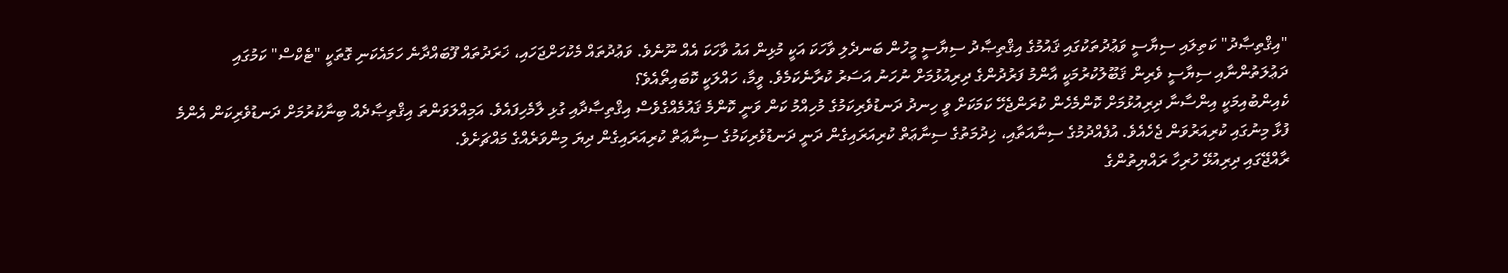"އިޤްތިޞާދު" ކަތިލައި ސިޔާސީ ވަޢުދުތަކުގައި ޤައުމުގެ އިޤްތިޞާދު ސިޔާސީ މީހުން ބަނދެލި ވާހަކަ އަކީ މުޅިން އައު ވާހަކަ އެއް ނޫނެވެ. ވަޢުދުތައް މެކުހަށްޖަހައި، ޚަރަދުތައް ފޫބައްދާނެ ހަމައެކަނި ގޮތަކީ "ޓެކްސް" ކަމުގައި ދަޢުލަތުންނާއި ސިޔާސީ ވެރިން ޤަބޫލުކުރުމަކީ އާންމު ފަރުދުންގެ ދިރިއުޅުމަށް ނުހަނު އަސަރު ކުރާނެކަމެވެ. ވީމާ، ހައްލަކީ ކޮބައިތޯއެވެ؟
ކެއިންބުއިމަކީ އިންސާނާ ދިރިއުޅުމަށް ކޮންމެހެން ކުރަންޖެހޭ ކަމަކަށް ވީ ހިނދު ދަނޑުވެރިކަމުގެ މުހިއްމު ކަން ވަނީ ކޮންމެ ޤައުމެއްގެވެސް އިޤްތިޞާދާއި ގުޅި ލާމެހިފައެވެ. އަމިއްލަވަންތަ އިޤްތިޞާދެއް ބިނާކުރުމަށް ދަނޑުވެރިކަން އެންމެ ފުޅާ މިނުގައި ކުރިއަރުވަން ޖެހެއެވެ. އުފެއްދުމުގެ ސިނާއަތާއި، ޚިދުމަތުގެ ސިނާޢަތް ކުރިއަރައިގެން ދަނީ ދަނޑުވެރިކަމުގެ ސިނާޢަތް ކުރިއަރައިގެން ދިޔަ މިންވަރެއްގެ މައްޗަށެވެ.
ރާއްޖޭގައި ދިރިއުޅޭ ހުރިހާ ރައްޔިތުންގެ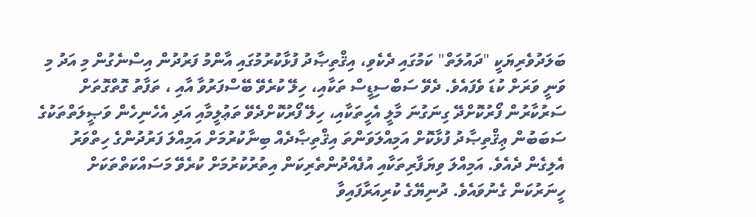ބަލަދުވެރިޔަކީ "ދައުލަތް" ކަމުގައި ދެކެވި، އިޤްތިޞާދު ފުޅާކުރުމުގައި އާންމު ފަރުދުން އިސްނެގުން މި އަދު މި ވަނީ ވަރަށް ކުޑަ ވެފައެވެ. ދެވޭ ސަބްސިޑީސް ތަކާއި، ހިލޭ ކުރެވޭ ބޭސްފަރުވާ އާއި ، ތަފާތު ގޮތްގޮތަށް ސަރުކާރުން ފޯރުކޮށްދޭ ގިނަގުނަ މާލީ އެހީތަކާއި، ހިލޭ ފޯރުކޮށްދެވޭ ތަޢުލީމާއި އަދި އެހެނިހެން ވަޞީލަތްތަކުގެ ސަބަބުން ޢިޤްތިޞާދު ފުޅާކޮށް އަމިއްލަވަންތަ އިޤްތިޞާދެއް ބިނާކުރުމަށް އަމިއްލަ ފަރުދުންގެ ހިތްވަރު އެލިގެން ދެއެވެ. އަމިއްލަ ވިޔަފާރިތަކާއި އުފެއްދުންތެރިކަން އިތުރުކުރުމަށް ކުރެވޭ މަސައްކަތްތަކަށް ހީނަރުކަން ގެނުވައެވެ. ދުނިޔޭގެ ކުރިއަރާފައިވާ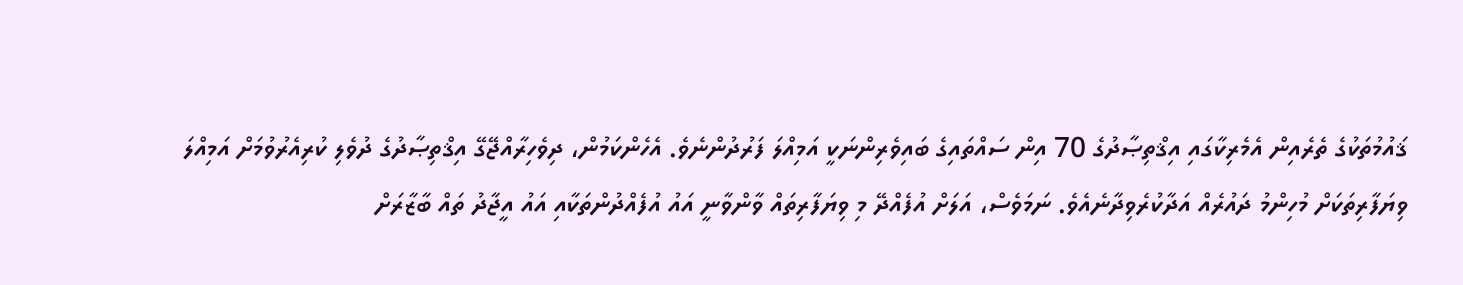ޤައުމުތަކުގެ ތެރެއިން އެމެރިކާގައި އިޤްތިޞާދުގެ 70 އިން ސައްތައިގެ ބައިވެރިންނަކީ އަމިއްލަ ފަރުދުންނެވެ. އެހެންކަމުން، ދިވެހިރާއްޖޭގޭ އިޤްތިޞާދުގެ ދުވެލި ކުރިއެރުވުމަށް އަމިއްލަ ވިޔަފާރިތަކަށް މުހިންމު ދައުރެއް އަދާކުރެވިދާނެއެވެ. ނަމަވެސް، އަލަށް އުފެއްދޭ މި ވިޔަފާރިތައް ވާންވާނީ އައު އުފެއްދުންތަކާއި އައު އީޖާދު ތައް ބާޒާރަށް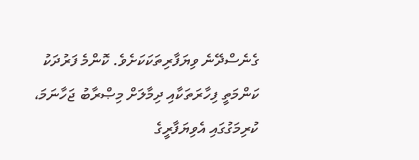ގެނެސްދޭނެ ވިޔަފާރިތަކަކަށެވެ. ކޮންމެ ފަރުދަކު ކަންމަތީ ފިހާރަތަކާއި ދިމާލަށް މިޞްރާބު ޖަހާނަމަ، ކުރިމަގުގައި އެވިޔަފާރީގެ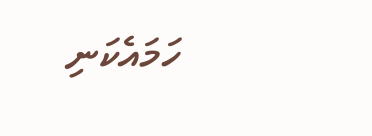ހަމައެކަނި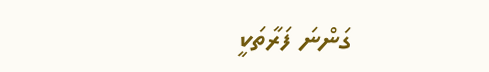ގަންނަ ފަރާތަކީ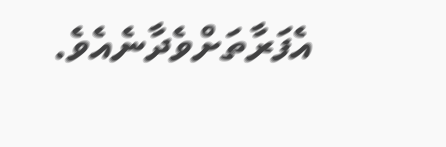އެފަރާތަށްވެދާނެއެވެ.